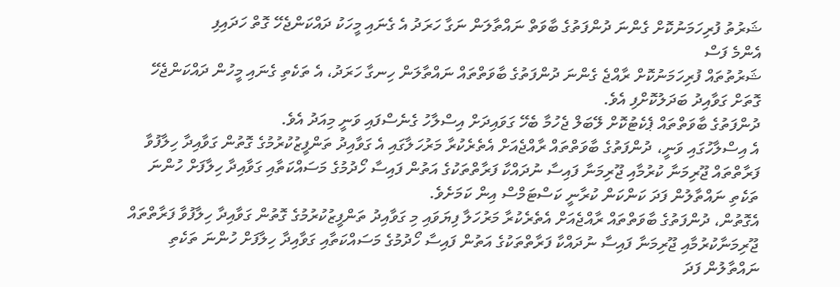ޝަރުތު ފުރިހަމަނުކޮށް ގެންނަ ދުންފަތުގެ ބާވަތް ނައްތާލަން ނަގާ ހަރަދު އެ ގެނައި މީހަކު ދައްކަންޖެހޭ ގޮތް ހަދައިފި
އެންމެ ފަސް
ޝަރުތުތައް ފުރިހަމަނުކޮށް ރާއްޖެ ގެންނަ ދުންފަތުގެ ބާވަތްތައް ނައްތާލަން ހިނގާ ހަރަދު، އެ ތަކެތި ގެނައި މީހުން ދައްކަންޖެހޭ ގޮތަށް ގަވާއިދު ބަދަލުކޮށްފި އެވެ.
ދުންފަތުގެ ބާވަތްތައް ޕެކެޓުކޮށް ލޭބަލް ޖެހުމާ ބެހޭ ގަވައިދަށް އިސްލާހު ގެނެސްފައި ވަނީ މިއަދު އެވެ.
އެ އިސްލާހުގައި ވަނީ، ދުންފަތުގެ ބާވަތްތައް ރާއްޖެއަށް އެތެރެކުރާ މަރުހަލާގައި އެ ގަވާއިދު ތަންފީޒުކުރުމުގެ ގޮތުން ގަވާއިދާ ހިލާފުވާ ފަރާތްތައް ޖޫރިމަނާ ކުރުމާއި ޖޫރިމަނާ ފައިސާ ނުދައްކާ ފަރާތްތަކުގެ އަތުން ފައިސާ ހޯދުމުގެ މަސައްކަތާއި ގަވާއިދާ ހިލާފަށް ހުންނަ ތަކެތި ނައްތާލުން ފަދަ ކަންކަން ކުރާނީ ކަސްޓަމްސް އިން ކަމަށެވެ.
އެގޮތުން، ދުންފަތުގެ ބާވަތްތައް ރާއްޖެއަށް އެތެރެކުރާ މަރުހަލާ ފިޔަވައި މި ގަވާއިދު ތަންފީޒުކުރުމުގެ ގޮތުން ގަވާއިދާ ހިލާފުވާ ފަރާތްތައް ޖޫރިމަނާކުރުމާއި ޖޫރިމަނާ ފައިސާ ނުދައްކާ ފަރާތްތަކުގެ އަތުން ފައިސާ ހޯދުމުގެ މަސައްކަތާއި ގަވާއިދާ ހިލާފަށް ހުންނަ ތަކެތި ނައްތާލުން ފަދަ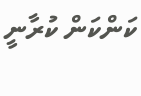ކަންކަން ކުރާނީ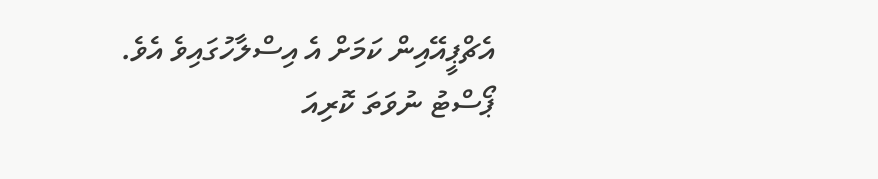އެޗްޕީއޭއިން ކަމަށް އެ އިސްލާހުގައިވެ އެވެ.
ޕޯސްޓު ނުވަތަ ކޮރިއަ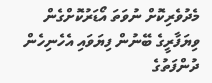މެދުވެރިކޮށް ނުވަތަ އޯޑަރުކޮށްގެން ވިޔަފާރީގެ ބޭނުން ފިޔަވައި އެހެނިހެން ދުންފަތުގެ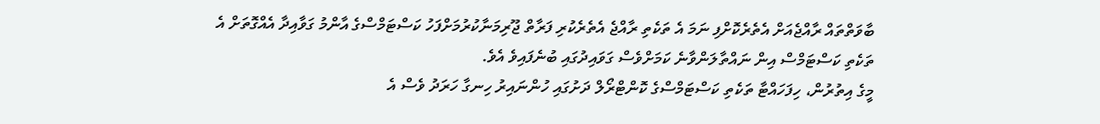ބާވަތްތައް ރާއްޖެއަށް އެތެރެކޮށްފި ނަމަ އެ ތަކެތި ރާއްޖެ އެތެރެކުރި ފަރާތް ޖޫރިމަނާކުރުމަށްފަހު ކަސްޓަމްސްގެ އާންމު ގަވާއިދާ އެއްގޮތަށް އެ ތަކެތި ކަސްޓަމްސް އިން ނައްތާލަންވާނެ ކަމަށްވެސް ގަވައިދުގައި ބުނެފައިވެ އެވެ.
މީގެ އިތުރުން، ހިފަހައްޓާ ތަކެތި ކަސްޓަމްސްގެ ކޮންޓްރޯލް ދަށުގައި ހުންނައިރު ހިނގާ ހަރަދު ވެސް އެ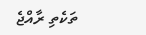ތަކެތި ރާއްޖެ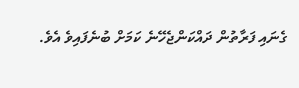ގެނައި ފަރާތުން ދައްކަންޖެހޭނެ ކަމަށް ބުނެފައިވެ އެވެ.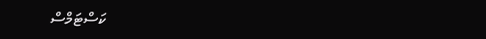ކަސްޓަމްސް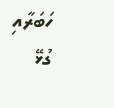ހަބަރާއި ގުޅޭ